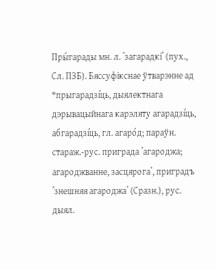Пры́гарады мн. л. ’загарадкі’ (пух., Сл. ПЗБ). Бяссуфікснае ўтварэнне ад *прыгарадзі́ць, дыялектнага дэрывацыйнага карэляту агарадзі́ць, абгарадзі́ць, гл. агаро́д; параўн. стараж.-рус. приграда ’агароджа; агароджванне, засцярога’, приградъ ’знешняя агароджа’ (Сразн.), рус. дыял.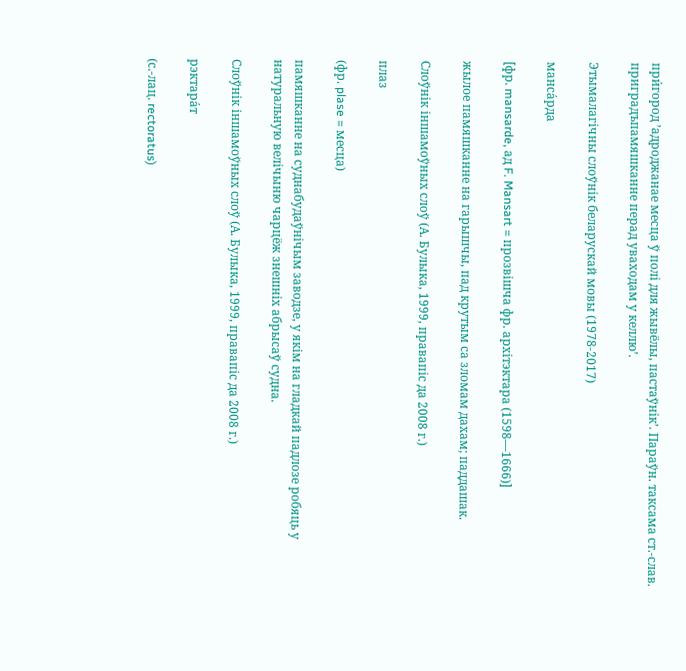при́город ’адроджанае месца ў полі для жывёлы, пастаўнік’. Параўн. таксама ст.-слав. приградъпамяшканне перад уваходам у келлю’.

Этымалагічны слоўнік беларускай мовы (1978-2017)

манса́рда

[фр. mansarde, ад F. Mansart = прозвішча фр. архітэктара (1598—1666)]

жылое памяшканне на гарышчы, пад крутым са зломам дахам; паддашак.

Слоўнік іншамоўных слоў (А. Булыка, 1999, правапіс да 2008 г.)

плаз

(фр. plase = месца)

памяшканне на суднабудаўнічым заводзе, у якім на гладкай падлозе робяць у натуральную велічыню чарцёж знешніх абрысаў судна.

Слоўнік іншамоўных слоў (А. Булыка, 1999, правапіс да 2008 г.)

рэктара́т

(с.-лац. rectoratus)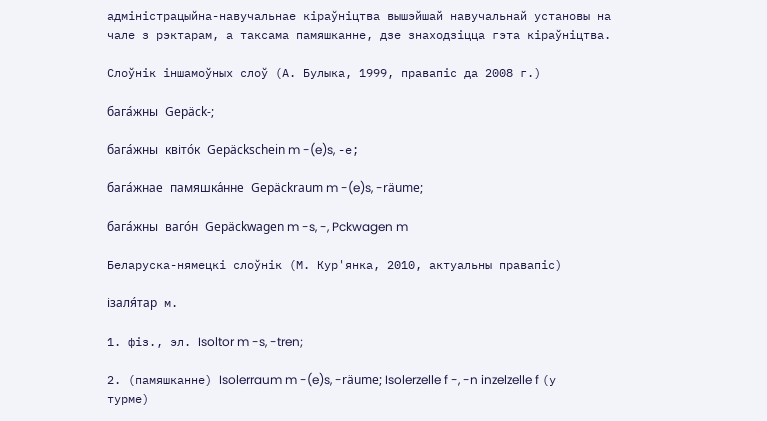адміністрацыйна-навучальнае кіраўніцтва вышэйшай навучальнай установы на чале з рэктарам, а таксама памяшканне, дзе знаходзіцца гэта кіраўніцтва.

Слоўнік іншамоўных слоў (А. Булыка, 1999, правапіс да 2008 г.)

бага́жны Gepäck-;

бага́жны квіто́к Gepäckschein m -(e)s, -е;

бага́жнае памяшка́нне Gepäckraum m -(e)s, -räume;

бага́жны ваго́н Gepäckwagen m -s, -, Pckwagen m

Беларуска-нямецкі слоўнік (М. Кур'янка, 2010, актуальны правапіс)

ізаля́тар м.

1. фіз., эл. Isoltor m -s, -tren;

2. (памяшканне) Isolerraum m -(e)s, -räume; Isolerzelle f -, -n inzelzelle f (у турме)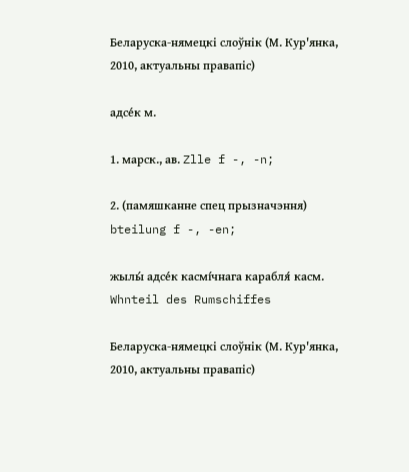Беларуска-нямецкі слоўнік (М. Кур'янка, 2010, актуальны правапіс)

адсе́к м.

1. марск., ав. Zlle f -, -n;

2. (памяшканне спец прызначэння) bteilung f -, -en;

жылы́ адсе́к касмі́чнага карабля́ касм. Whnteil des Rumschiffes

Беларуска-нямецкі слоўнік (М. Кур'янка, 2010, актуальны правапіс)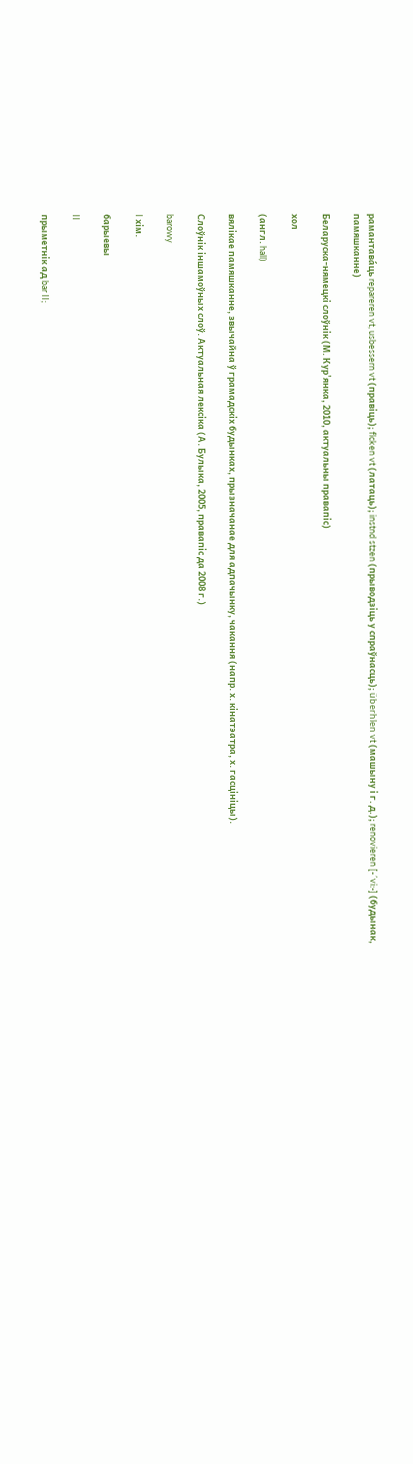рамантава́ць repareren vt, usbessern vt (правіць); flcken vt (латаць); instnd stzen (прыводзіць у спраўнасць); überhlen vt (машыну і г. д.); renovieren [-´vi:-] (будынак, памяшканне)

Беларуска-нямецкі слоўнік (М. Кур'янка, 2010, актуальны правапіс)

хол

(англ. hall)

вялікае памяшканне, звычайна ў грамадскіх будынках, прызначанае для адпачынку, чакання (напр. х. кінатэатра, х. гасцініцы).

Слоўнік іншамоўных слоў. Актуальная лексіка (А. Булыка, 2005, правапіс да 2008 г.)

barowy

I хім.

барыевы

II

прыметнік ад bar II;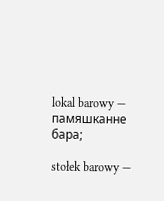lokal barowy — памяшканне бара;

stołek barowy —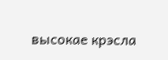высокае крэсла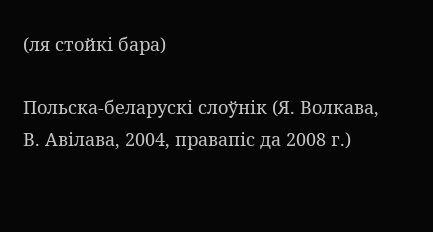(ля стойкі бара)

Польска-беларускі слоўнік (Я. Волкава, В. Авілава, 2004, правапіс да 2008 г.)